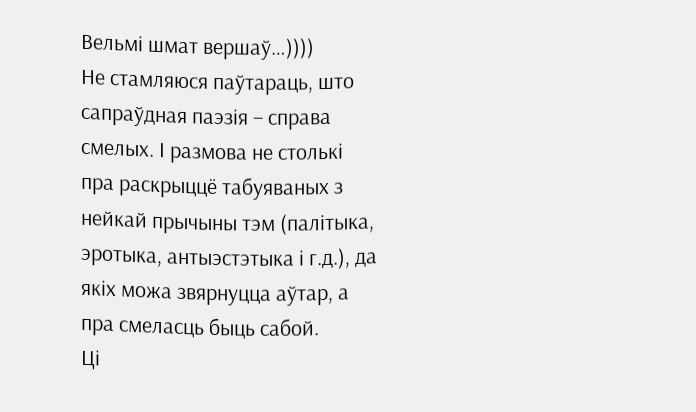Вельмі шмат вершаў…))))
Не стамляюся паўтараць, што сапраўдная паэзія – справа смелых. І размова не столькі пра раскрыццё табуяваных з нейкай прычыны тэм (палітыка, эротыка, антыэстэтыка і г.д.), да якіх можа звярнуцца аўтар, а пра смеласць быць сабой.
Ці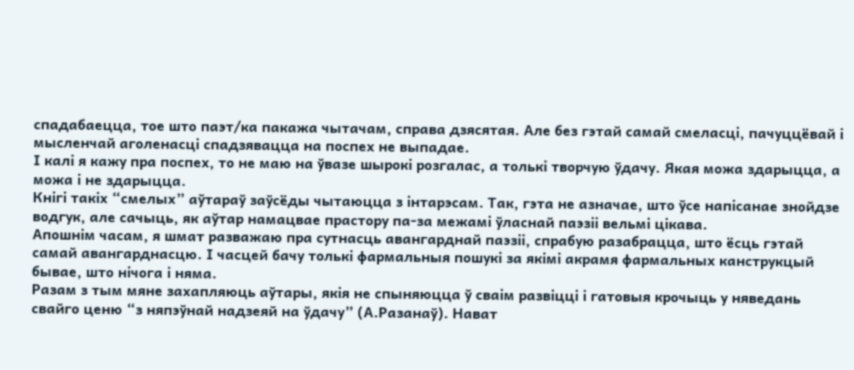спадабаецца, тое што паэт/ка пакажа чытачам, справа дзясятая. Але без гэтай самай смеласці, пачуццёвай і мысленчай аголенасці спадзявацца на поспех не выпадае.
І калі я кажу пра поспех, то не маю на ўвазе шырокі розгалас, а толькі творчую ўдачу. Якая можа здарыцца, а можа і не здарыцца.
Кнігі такіх “смелых” аўтараў заўсёды чытаюцца з інтарэсам. Так, гэта не азначае, што ўсе напісанае знойдзе водгук, але сачыць, як аўтар намацвае прастору па-за межамі ўласнай паэзіі вельмі цікава.
Апошнім часам, я шмат разважаю пра сутнасць авангарднай паэзіі, спрабую разабрацца, што ёсць гэтай самай авангарднасцю. І часцей бачу толькі фармальныя пошукі за якімі акрамя фармальных канструкцый бывае, што нічога і няма.
Разам з тым мяне захапляюць аўтары, якія не спыняюцца ў сваім развіцці і гатовыя крочыць у няведань свайго ценю “з няпэўнай надзеяй на ўдачу” (А.Разанаў). Нават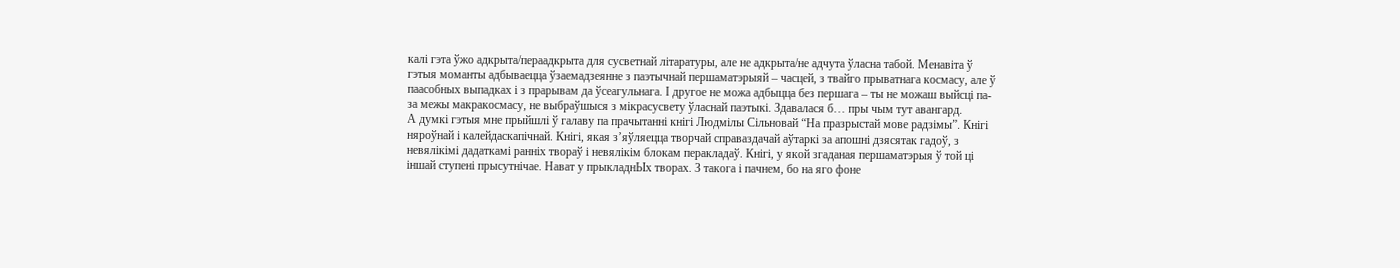калі гэта ўжо адкрыта/пераадкрыта для сусветнай літаратуры, але не адкрыта/не адчута ўласна табой. Менавіта ў гэтыя моманты адбываецца ўзаемадзеянне з паэтычнай першаматэрыяй – часцей, з твайго прыватнага космасу, але ў паасобных выпадках і з прарывам да ўсеагульнага. І другое не можа адбыцца без першага – ты не можаш выйсці па-за межы макракосмасу, не выбраўшыся з мікрасусвету ўласнай паэтыкі. Здавалася б… пры чым тут авангард.
А думкі гэтыя мне прыйшлі ў галаву па прачытанні кнігі Людмілы Сільновай “На празрыстай мове радзімы”. Кнігі няроўнай і калейдаскапічнай. Кнігі, якая з’яўляецца творчай справаздачай аўтаркі за апошні дзясятак гадоў, з невялікімі дадаткамі ранніх твораў і невялікім блокам перакладаў. Кнігі, у якой згаданая першаматэрыя ў той ці іншай ступені прысутнічае. Нават у прыкладнЫх творах. З такога і пачнем, бо на яго фоне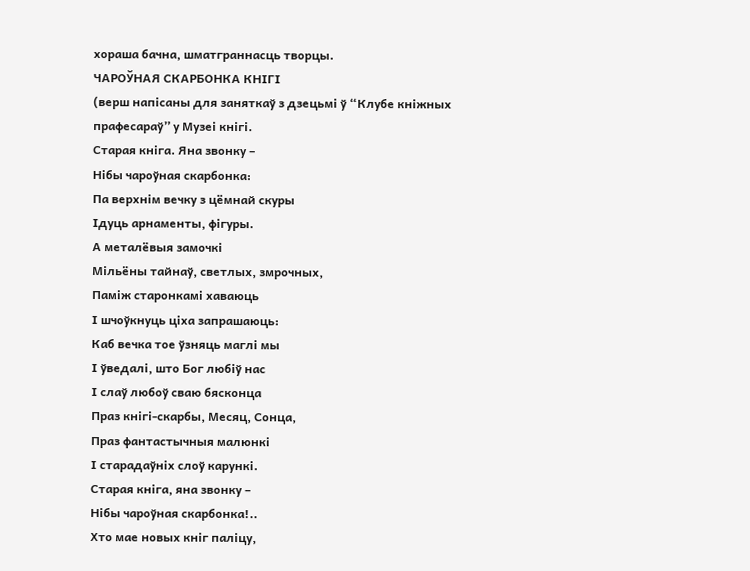хораша бачна, шматграннасць творцы.
ЧАРОЎНАЯ СКАРБОНКА КНІГІ
(верш напісаны для заняткаў з дзецьмі ў “Клубе кніжных прафесараў” у Музеі кнігі.
Старая кніга. Яна звонку –
Нібы чароўная скарбонка:
Па верхнім вечку з цёмнай скуры
Ідуць арнаменты, фігуры.
А металёвыя замочкі
Мільёны тайнаў, светлых, змрочных,
Паміж старонкамі хаваюць
І шчоўкнуць ціха запрашаюць:
Каб вечка тое ўзняць маглі мы
І ўведалі, што Бог любіў нас
І слаў любоў сваю бясконца
Праз кнігі-скарбы, Месяц, Сонца,
Праз фантастычныя малюнкі
І старадаўніх слоў карункі.
Старая кніга, яна звонку –
Нібы чароўная скарбонка!..
Хто мае новых кніг паліцу,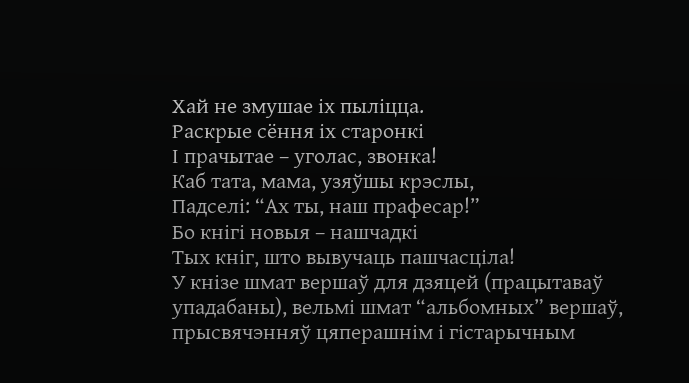Хай не змушае іх пыліцца.
Раскрые сёння іх старонкі
І прачытае – уголас, звонка!
Каб тата, мама, узяўшы крэслы,
Падселі: “Ах ты, наш прафесар!”
Бо кнігі новыя – нашчадкі
Тых кніг, што вывучаць пашчасціла!
У кнізе шмат вершаў для дзяцей (працытаваў упадабаны), вельмі шмат “альбомных” вершаў, прысвячэнняў цяперашнім і гістарычным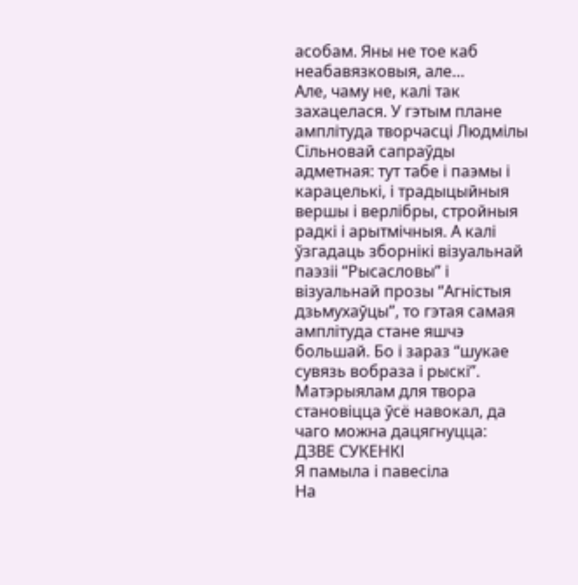асобам. Яны не тое каб неабавязковыя, але…
Але, чаму не, калі так захацелася. У гэтым плане амплітуда творчасці Людмілы Сільновай сапраўды адметная: тут табе і паэмы і карацелькі, і традыцыйныя вершы і верлібры, стройныя радкі і арытмічныя. А калі ўзгадаць зборнікі візуальнай паэзіі “Рысасловы” і візуальнай прозы “Агністыя дзьмухаўцы”, то гэтая самая амплітуда стане яшчэ большай. Бо і зараз “шукае сувязь вобраза і рыскі”.
Матэрыялам для твора становіцца ўсё навокал, да чаго можна дацягнуцца:
ДЗВЕ СУКЕНКІ
Я памыла і павесіла
На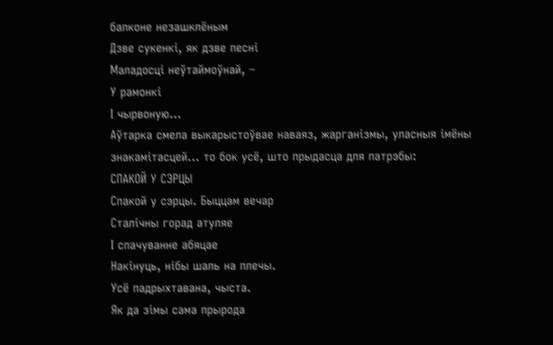балконе незашклёным
Дзве сукенкі, як дзве песні
Маладосці неўтаймоўнай, –
У рамонкі
І чырвоную…
Аўтарка смела выкарыстоўвае наваяз, жарганізмы, уласныя імёны знакамітасцей… то бок усё, што прыдасца для патрэбы:
СПАКОЙ У СЭРЦЫ
Спакой у сэрцы. Быццам вечар
Сталічны горад атуляе
І спачуванне абяцае
Накінуць, нібы шаль на плечы.
Усё падрыхтавана, чыста.
Як да зімы сама прырода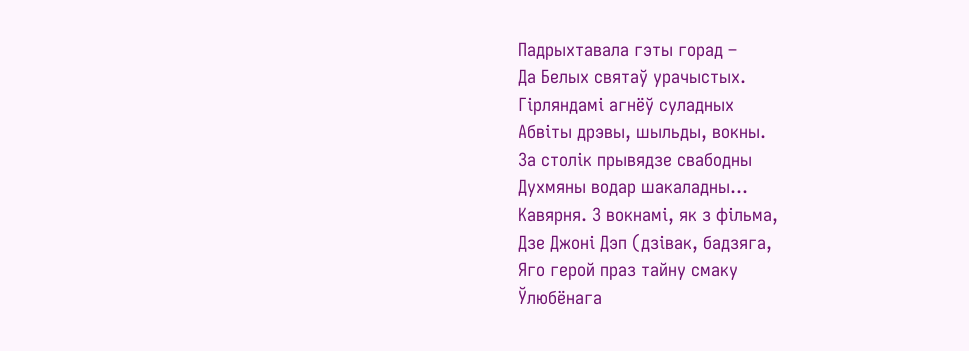Падрыхтавала гэты горад –
Да Белых святаў урачыстых.
Гірляндамі агнёў суладных
Абвіты дрэвы, шыльды, вокны.
За столік прывядзе свабодны
Духмяны водар шакаладны…
Кавярня. З вокнамі, як з фільма,
Дзе Джоні Дэп (дзівак, бадзяга,
Яго герой праз тайну смаку
Ўлюбёнага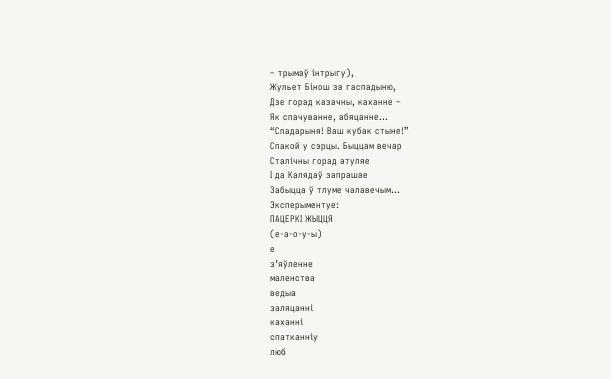– трымаў інтрыгу),
Жульет Бінош за гаспадыню,
Дзе горад казачны, каханне –
Як спачуванне, абяцанне…
“Спадарыня! Ваш кубак стыне!”
Спакой у сэрцы. Быццам вечар
Сталічны горад атуляе
І да Калядаў запрашае
Забыцца ў тлуме чалавечым…
Эксперыментуе:
ПАЦЕРКІ ЖЫЦЦЯ
(е-а-о-у-ы)
е
з’яўленне
маленства
ведыа
заляцанні
каханні
спатканніу
люб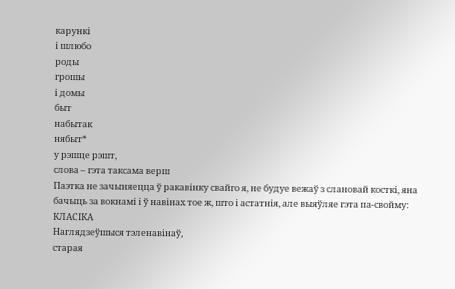карункі
і шлюбо
роды
грошы
і домы
быт
набытак
нябыт*
у рэшце рэшт,
слова – гэта таксама верш
Паэтка не зачыняецца ў ракавінку свайго я, не будуе вежаў з слановай косткі, яна бачыць за вокнамі і ў навінах тое ж, што і астатнія, але выяўляе гэта па-свойму:
КЛАСІКА
Наглядзеўшыся тэленавінаў,
старая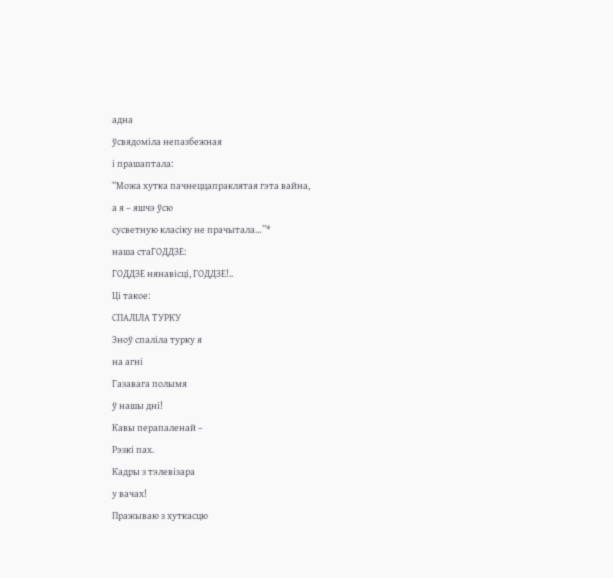адна
ўсвядоміла непазбежная
і прашаптала:
“Можа хутка пачнеццапраклятая гэта вайна,
а я – яшчэ ўсю
сусветную класіку не прачытала…”*
наша стаГОДДЗЕ:
ГОДДЗЕ нянавісці, ГОДДЗЕ!..
Ці такое:
СПАЛІЛА ТУРКУ
Зноў спаліла турку я
на агні
Газавага полымя
ў нашы дні!
Кавы перапаленай –
Рэзкі пах.
Кадры з тэлевізара
у вачах!
Пражываю з хуткасцю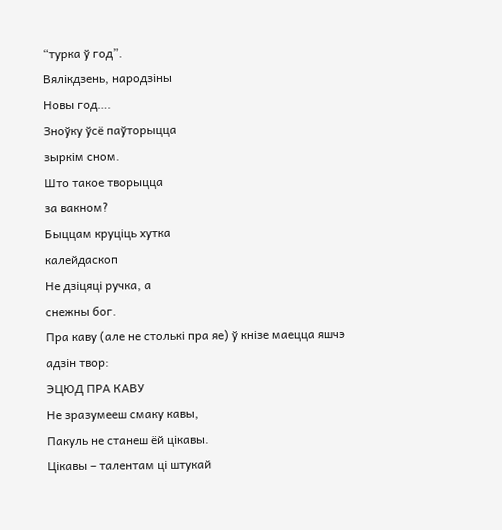“турка ў год”.
Вялікдзень, народзіны
Новы год….
Зноўку ўсё паўторыцца
зыркім сном.
Што такое творыцца
за вакном?
Быццам круціць хутка
калейдаскоп
Не дзіцяці ручка, а
снежны бог.
Пра каву (але не столькі пра яе) ў кнізе маецца яшчэ адзін твор:
ЭЦЮД ПРА КАВУ
Не зразумееш смаку кавы,
Пакуль не станеш ёй цікавы.
Цікавы – талентам ці штукай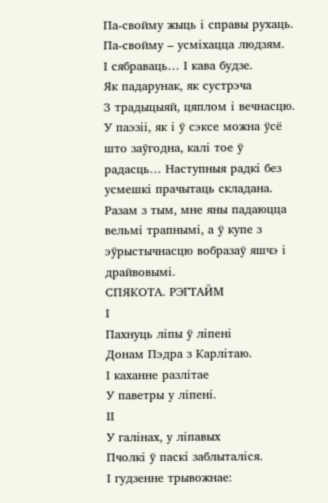Па-свойму жыць і справы рухаць.
Па-свойму – усміхацца людзям.
І сябраваць… І кава будзе.
Як падарунак, як сустрэча
З традыцыяй, цяплом і вечнасцю.
У паэзіі, як і ў сэксе можна ўсё што заўгодна, калі тое ў радасць… Наступныя радкі без усмешкі прачытаць складана. Разам з тым, мне яны падаюцца вельмі трапнымі, а ў купе з эўрыстычнасцю вобразаў яшчэ і драйвовымі.
СПЯКОТА. РЭГТАЙМ
І
Пахнуць ліпы ў ліпені
Донам Пэдра з Карлітаю.
І каханне разлітае
У паветры у ліпені.
ІІ
У галінах, у ліпавых
Пчолкі ў паскі заблыталіся.
І гудзенне трывожнае: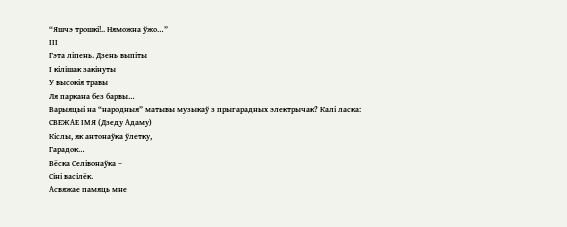“Яшчэ трошкі!.. Няможна ўжо…”
ІІІ
Гэта ліпень. Дзень выпіты
І кілішак закінуты
У высокія травы
Ля паркана без барвы…
Варыяцыі на “народныя” матывы музыкаў з прыгарадных электрычак? Калі ласка:
СВЕЖАЕ ІМЯ (Дзеду Адаму)
Кіслы, як антонаўка ўлетку,
Гарадок…
Вёска Селівонаўка –
Сіні васілёк.
Асвяжае памяць мне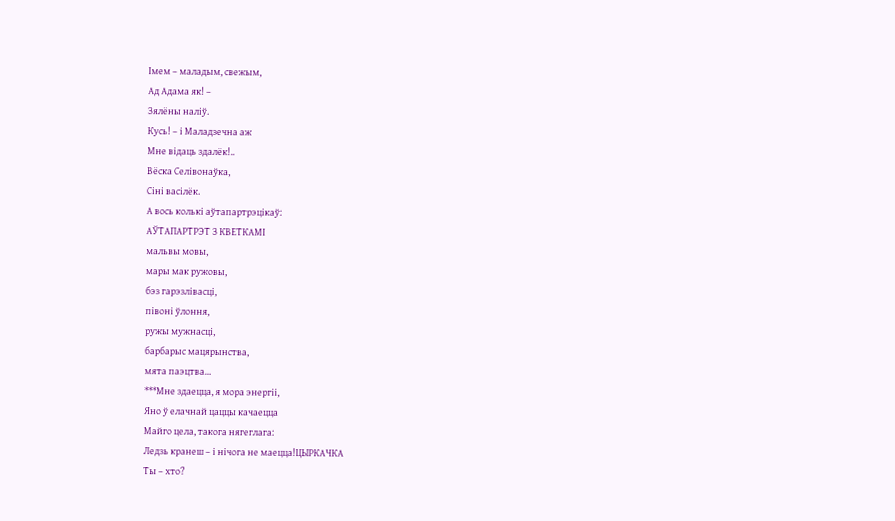Імем – маладым, свежым,
Ад Адама як! –
Зялёны наліў.
Кусь! – і Маладзечна аж
Мне відаць здалёк!..
Вёска Селівонаўка,
Сіні васілёк.
А вось колькі аўтапартрэцікаў:
АЎТАПАРТРЭТ З КВЕТКАМІ
мальвы мовы,
мары мак ружовы,
бэз гарэзлівасці,
півоні ўлоння,
ружы мужнасці,
барбарыс мацярынства,
мята паэцтва…
***Мне здаецца, я мора энергіі,
Яно ў елачнай цаццы качаецца
Майго цела, такога нягеглага:
Ледзь кранеш – і нічога не маецца!ЦЫРКАЧКА
Ты – хто?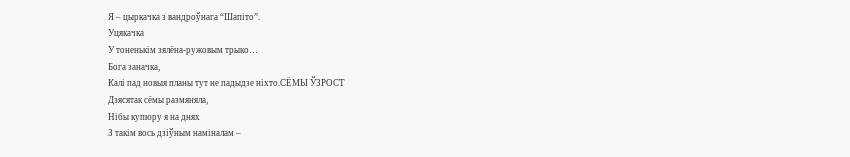Я – цыркачка з вандроўнага “Шапіто”.
Уцякачка
У тоненькім зялёна-ружовым трыко…
Бога заначка,
Калі пад новыя планы тут не падыдзе ніхто.СЁМЫ ЎЗРОСТ
Дзясятак сёмы размяняла,
Нібы купюру я на днях
З такім вось дзіўным наміналам –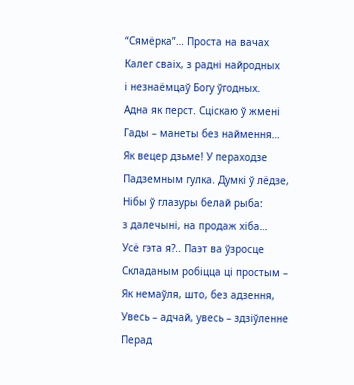“Сямёрка”… Проста на вачах
Калег сваіх, з радні найродных
і незнаёмцаў Богу ўгодных.
Адна як перст. Сціскаю ў жмені
Гады – манеты без наймення…
Як вецер дзьме! У пераходзе
Падземным гулка. Думкі ў лёдзе,
Нібы ў глазуры белай рыба:
з далечыні, на продаж хіба…
Усё гэта я?.. Паэт ва ўзросце
Складаным робіцца ці простым –
Як немаўля, што, без адзення,
Увесь – адчай, увесь – здзіўленне
Перад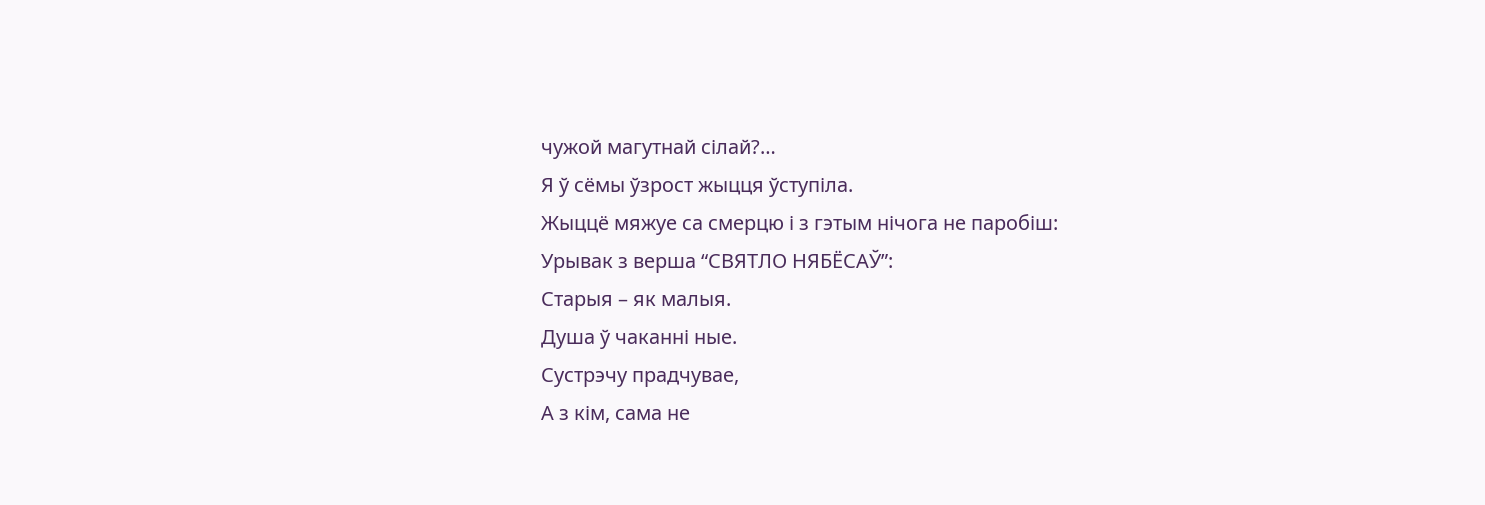чужой магутнай сілай?…
Я ў сёмы ўзрост жыцця ўступіла.
Жыццё мяжуе са смерцю і з гэтым нічога не паробіш:
Урывак з верша “СВЯТЛО НЯБЁСАЎ”:
Старыя – як малыя.
Душа ў чаканні ные.
Сустрэчу прадчувае,
А з кім, сама не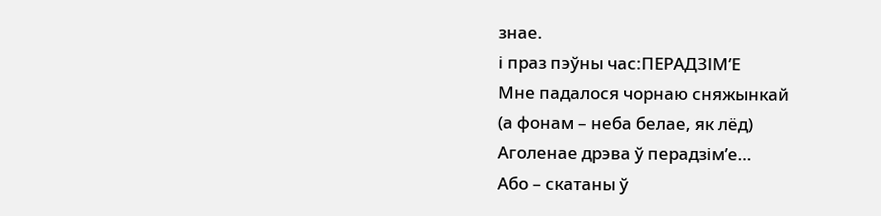знае.
і праз пэўны час:ПЕРАДЗІМ’Е
Мне падалося чорнаю сняжынкай
(а фонам – неба белае, як лёд)
Аголенае дрэва ў перадзім’е…
Або – скатаны ў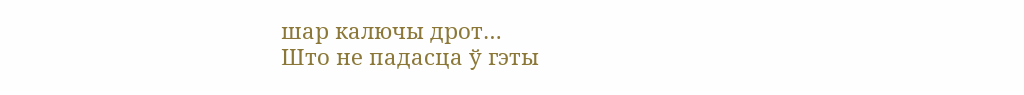шар калючы дрот…
Што не падасца ў гэты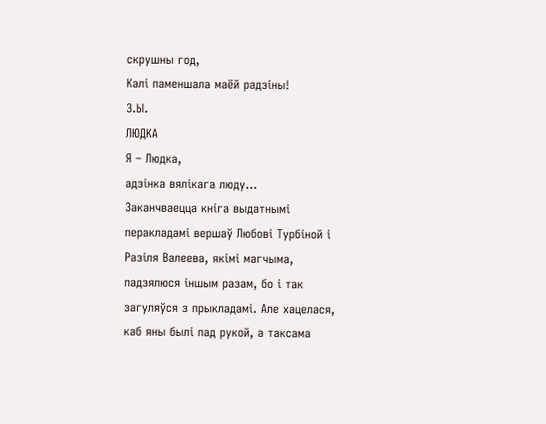скрушны год,
Калі паменшала маёй радзіны!
З.Ы.
ЛЮДКА
Я – Людка,
адзінка вялікага люду…
Заканчваецца кніга выдатнымі перакладамі вершаў Любові Турбіной і Разіля Валеева, якімі магчыма, падзялюся іншым разам, бо і так загуляўся з прыкладамі. Але хацелася, каб яны былі пад рукой, а таксама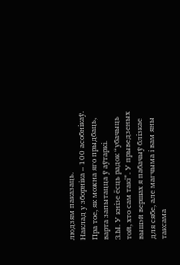людзям паказаць.
Наклад у зборніка – 100 асобнікаў. Пра тое, як можна яго прыдбаць, варта запытацца ў аўтаркі.
З.Ы. У кнізе ёсць радок “убачыць той, хто сам такі”. У прыведзеных вышэй вершах я пабачыў блізкае для сябе, але магчыма і вам яны таксама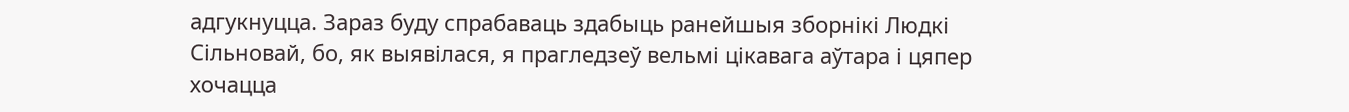адгукнуцца. Зараз буду спрабаваць здабыць ранейшыя зборнікі Людкі Сільновай, бо, як выявілася, я прагледзеў вельмі цікавага аўтара і цяпер хочацца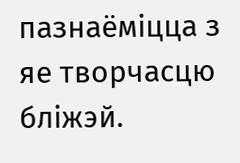пазнаёміцца з яе творчасцю бліжэй.